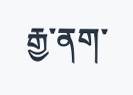རྒྱ་ནག་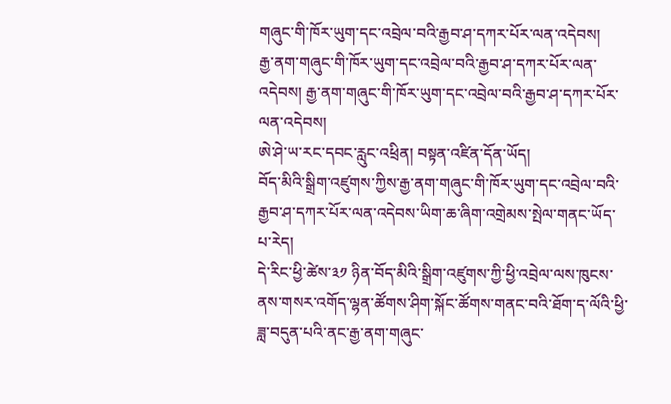གཞུང་གི་ཁོར་ཡུག་དང་འབྲེལ་བའི་རྒྱབ་ཤ་དཀར་པོར་ལན་འདེབས།
རྒྱ་ནག་གཞུང་གི་ཁོར་ཡུག་དང་འབྲེལ་བའི་རྒྱབ་ཤ་དཀར་པོར་ལན་འདེབས། རྒྱ་ནག་གཞུང་གི་ཁོར་ཡུག་དང་འབྲེལ་བའི་རྒྱབ་ཤ་དཀར་པོར་ལན་འདེབས།
ཨེ་ཤེ་ཡ་རང་དབང་རླུང་འཕྲིན། བསྟན་འཛིན་དོན་ཡོད།
བོད་མིའི་སྒྲིག་འཛུགས་ཀྱིས་རྒྱ་ནག་གཞུང་གི་ཁོར་ཡུག་དང་འབྲེལ་བའི་རྒྱབ་ཤ་དཀར་པོར་ལན་འདེབས་ཡིག་ཆ་ཞིག་འགྲེམས་སྤེལ་གནང་ཡོད་པ་རེད།
དེ་རིང་ཕྱི་ཚེས་༣༡ ཉིན་བོད་མིའི་སྒྲིག་འཛུགས་ཀྱི་ཕྱི་འབྲེལ་ལས་ཁུངས་ནས་གསར་འགོད་ལྷན་ཚོགས་ཤིག་སྐོང་ཚོགས་གནང་བའི་ཐོག་ད་ལོའི་ཕྱི་ཟླ་བདུན་པའི་ནང་རྒྱ་ནག་གཞུང་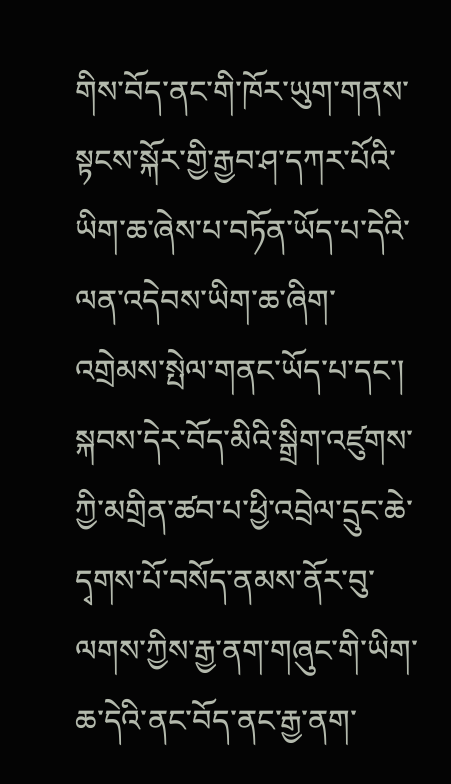གིས་བོད་ནང་གི་ཁོར་ཡུག་གནས་སྟངས་སྐོར་གྱི་རྒྱབ་ཤ་དཀར་པོའི་ཡིག་ཆ་ཞེས་པ་བཏོན་ཡོད་པ་དེའི་ལན་འདེབས་ཡིག་ཆ་ཞིག་འགྲེམས་སྤེལ་གནང་ཡོད་པ་དང་།  སྐབས་དེར་བོད་མིའི་སྒྲིག་འཛུགས་ཀྱི་མགྲིན་ཚབ་པ་ཕྱི་འབྲེལ་དྲུང་ཆེ་དྭགས་པོ་བསོད་ནམས་ནོར་བུ་ལགས་ཀྱིས་རྒྱ་ནག་གཞུང་གི་ཡིག་ཆ་དེའི་ནང་བོད་ནང་རྒྱ་ནག་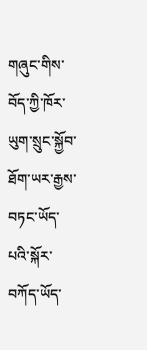གཞུང་གིས་བོད་ཀྱི་ཁོར་ཡུག་སྲུང་སྐྱོབ་ཐོག་ཡར་རྒྱས་བཏང་ཡོད་པའི་སྐོར་བཀོད་ཡོད་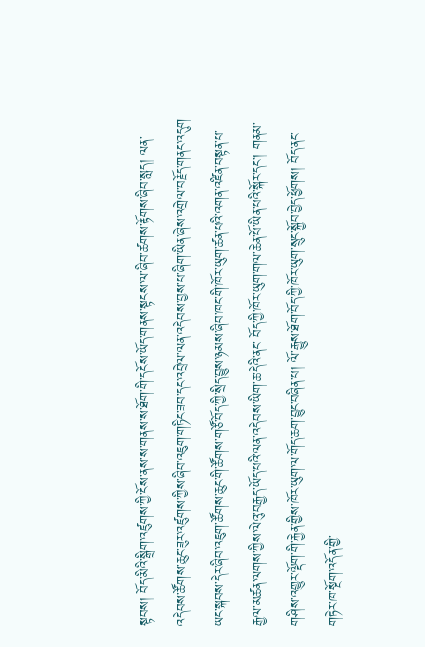སྟབས། བོད་མིའི་སྒྲིག་འཛུགས་ཀྱི་ངོས་ནས་ས་གནས་ས་ཐོག་གི་དངོས་ཡོད་གནས་སྟངས་ལ་ཞིབ་ཚགས་རྟོགས་ཞིབ་སླད། ལན་འདེབས་ཚོགས་ཆུང་ཟུར་འཛུགས་ཀྱིས་ཞིབ་འཇུག་གཏིང་ཟབ་དང་འབྲེལ་ལན་འདེབས་བྱས་པ་ཞིག་ཡིན་ཞེས་འགྲེལ་བརྗོད་གནང་འདུག
ཡང་སྐབས་དེར་ཞིབ་འཇུག་ཚོགས་ཆུང་གི་ཚོགས་གཙོ་བོད་ཀྱི་སྲིད་བྱུས་ཉམས་ཞིབ་ཁང་གི་ཁོར་ཡུག་ཚན་པའི་འགན་འཛིན་བསྟན་པ་རྒྱལ་མཚན་ལགས་ཀྱིས་ལེའུ་བརྒྱད་ཡོད་པའི་ལན་འདེབས་ཡིག་ཆ་དེའི་ནང་ བོད་ཀྱི་ཁོར་ཡུག་གལ་ཆེན་པོ་ཡིན་པའི་སྐོར་དང་། གནམ་གཤིས་འགྱུར་ལྡོག་གི་རྐྱེན་གྱིས་ཁོར་ཡུག་ལ་གོད་ཆག་བྱུང་བཞིན་པ། ལོ་རྒྱུས་ཐོག་བོད་ཀྱི་ཁོར་ཡུག་སྲུང་སྐྱོབ་བྱེད་ཕྱོགས། བོད་ནང་གཏེར་ཁ་སྔོག་འདོན་གྱི་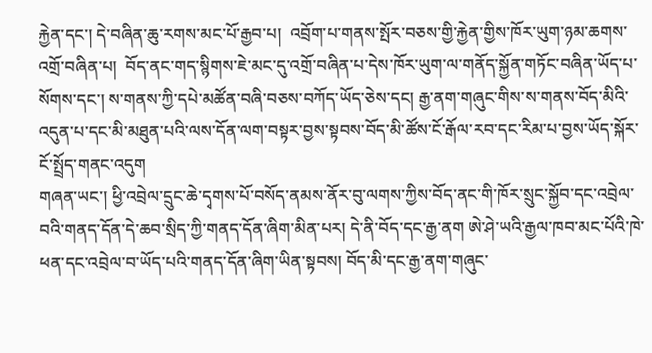རྐྱེན་དང་། དེ་བཞིན་ཆུ་རགས་མང་པོ་རྒྱབ་པ།  འབྲོག་པ་གནས་སྤོར་བཅས་གྱི་རྐྱེན་གྱིས་ཁོར་ཡུག་ཉམ་ཆགས་འགྲོ་བཞིན་པ།  བོད་ནང་གད་སྙིགས་ཇེ་མང་དུ་འགྲོ་བཞིན་པ་དེས་ཁོར་ཡུག་ལ་གནོད་སྐྱོན་གཏོང་བཞིན་ཡོད་པ་སོགས་དང་། ས་གནས་ཀྱི་དཔེ་མཚོན་བཞི་བཅས་བཀོད་ཡོད་ཅེས་དང། རྒྱ་ནག་གཞུང་གིས་ས་གནས་བོད་མིའི་འདུན་པ་དང་མི་མཐུན་པའི་ལས་དོན་ལག་བསྟར་བྱས་སྟབས་བོད་མི་ཚོས་ངོ་རྒོལ་རབ་དང་རིམ་པ་བྱས་ཡོད་སྐོར་ངོ་སྤྲོད་གནང་འདུག
གཞན་ཡང་། ཕྱི་འབྲེལ་དྲུང་ཆེ་དྭགས་པོ་བསོད་ནམས་ནོར་བུ་ལགས་ཀྱིས་བོད་ནང་གི་ཁོར་སྲུང་སྐྱོབ་དང་འབྲེལ་བའི་གནད་དོན་དེ་ཆབ་སྲིད་ཀྱི་གནད་དོན་ཞིག་མིན་པར། དེ་ནི་བོད་དང་རྒྱ་ནག ཨེ་ཤེ་ཡའི་རྒྱལ་ཁབ་མང་པོའི་ཁེ་ཕན་དང་འབྲེལ་བ་ཡོད་པའི་གནད་དོན་ཞིག་ཡིན་སྟབས། བོད་མི་དང་རྒྱ་ནག་གཞུང་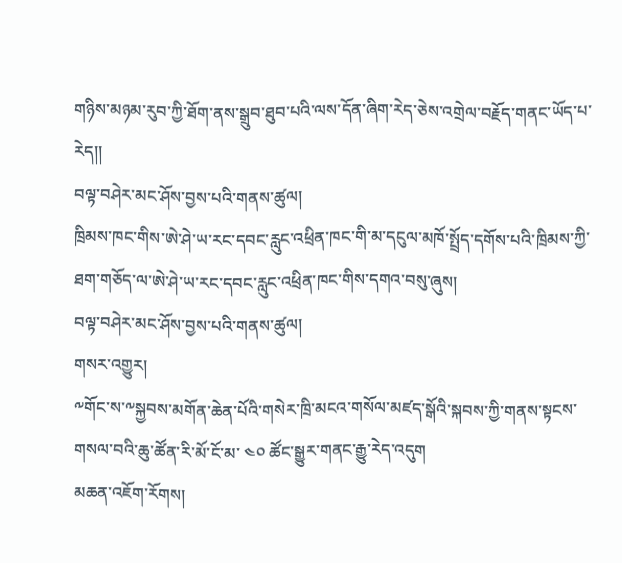གཉིས་མཉམ་རུབ་ཀྱི་ཐོག་ནས་སྒྲུབ་ཐུབ་པའི་ལས་དོན་ཞིག་རེད་ཅེས་འགྲེལ་བརྗོད་གནང་ཡོད་པ་རེད།།
བལྟ་བཤེར་མང་ཤོས་བྱས་པའི་གནས་ཚུལ།
ཁྲིམས་ཁང་གིས་ཨེ་ཤེ་ཡ་རང་དབང་རླུང་འཕྲིན་ཁང་གི་མ་དངུལ་མཁོ་སྤྲོད་དགོས་པའི་ཁྲིམས་ཀྱི་ཐག་གཅོད་ལ་ཨེ་ཤེ་ཡ་རང་དབང་རླུང་འཕྲིན་ཁང་གིས་དགའ་བསུ་ཞུས།
བལྟ་བཤེར་མང་ཤོས་བྱས་པའི་གནས་ཚུལ།
གསར་འགྱུར།
༸གོང་ས་༸སྐྱབས་མགོན་ཆེན་པོའི་གསེར་ཁྲི་མངའ་གསོལ་མཛད་སྒོའི་སྐབས་ཀྱི་གནས་སྟངས་གསལ་བའི་ཆུ་ཚོན་རི་མོ་ངོ་མ་ ༤༠ ཚོང་སྒྱུར་གནང་རྒྱུ་རེད་འདུག
མཆན་འཇོག་རོགས།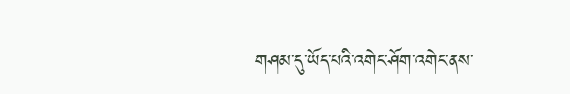གཤམ་དུ་ཡོད་པའི་འགེང་ཤོག་འགེང་ནས་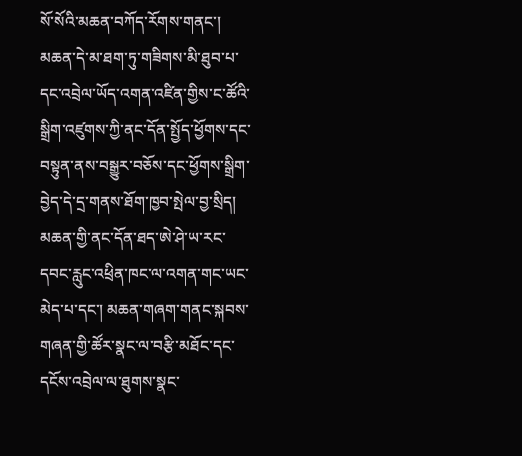སོ་སོའི་མཆན་བཀོད་རོགས་གནང་། མཆན་དེ་མ་ཐག་ཏུ་གཟིགས་མི་ཐུབ་པ་དང་འབྲེལ་ཡོད་འགན་འཛིན་གྱིས་ང་ཚོའི་སྒྲིག་འཛུགས་ཀྱི་ནང་དོན་སྤྱོད་ཕྱོགས་དང་བསྟུན་ནས་བསྒྱུར་བཅོས་དང་ཕྱོགས་སྒྲིག་བྱེད་དེ་དྲ་གནས་ཐོག་ཁྱབ་སྤེལ་བྱ་སྲིད། མཆན་གྱི་ནང་དོན་ཐད་ཨེ་ཤེ་ཡ་རང་དབང་རླུང་འཕྲིན་ཁང་ལ་འགན་གང་ཡང་མེད་པ་དང་། མཆན་གཞག་གནང་སྐབས་གཞན་གྱི་ཚོར་སྣང་ལ་བརྩི་མཐོང་དང་དངོས་འབྲེལ་ལ་ཐུགས་སྣང་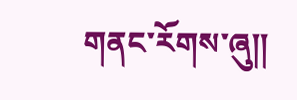གནང་རོགས་ཞུ༎